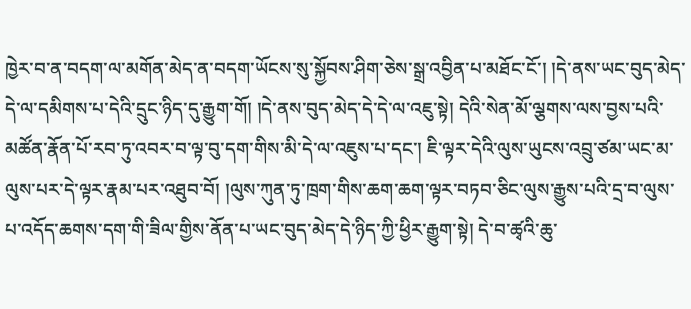ཁྱེར་བ་ན་བདག་ལ་མགོན་མེད་ན་བདག་ཡོངས་སུ་སྐྱོབས་ཤིག་ཅེས་སྒྲ་འབྱིན་པ་མཐོང་ངོ་། །དེ་ནས་ཡང་བུད་མེད་དེ་ལ་དམིགས་པ་དེའི་དྲུང་ཉིད་དུ་རྒྱུག་གོ། །དེ་ནས་བུད་མེད་དེ་དེ་ལ་འཇུ་སྟེ། དེའི་སེན་མོ་ལྕགས་ལས་བྱས་པའི་མཚོན་རྣོན་པོ་རབ་ཏུ་འབར་བ་ལྟ་བུ་དག་གིས་མི་དེ་ལ་འཇུས་པ་དང་། ཇི་ལྟར་དེའི་ལུས་ཡུངས་འབྲུ་ཙམ་ཡང་མ་ལུས་པར་དེ་ལྟར་རྣམ་པར་འཐུབ་བོ། །ལུས་ཀུན་ཏུ་ཁྲག་གིས་ཆག་ཆག་ལྟར་བཏབ་ཅིང་ལུས་རྒྱུས་པའི་དྲ་བ་ལུས་པ་འདོད་ཆགས་དག་གི་ཟིལ་གྱིས་ནོན་པ་ཡང་བུད་མེད་དེ་ཉིད་ཀྱི་ཕྱིར་རྒྱུག་སྟེ། དེ་བ་ཚྭའི་ཆུ་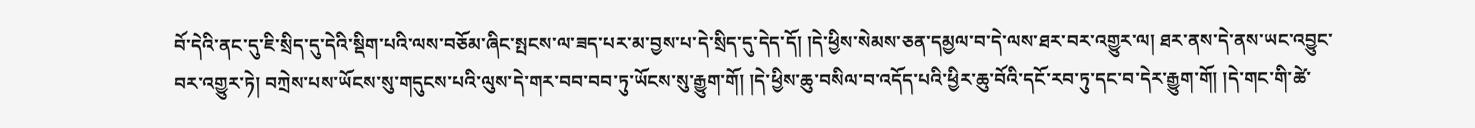བོ་དེའི་ནང་དུ་ཇི་སྲིད་དུ་དེའི་སྡིག་པའི་ལས་བཅོམ་ཞིང་སྤངས་ལ་ཟད་པར་མ་བྱས་པ་དེ་སྲིད་དུ་དེད་དོ། །དེ་ཕྱིས་སེམས་ཅན་དམྱལ་བ་དེ་ལས་ཐར་བར་འགྱུར་ལ། ཐར་ནས་དེ་ནས་ཡང་འབྱུང་བར་འགྱུར་ཏེ། བཀྲེས་པས་ཡོངས་སུ་གདུངས་པའི་ལུས་དེ་གར་བབ་བབ་ཏུ་ཡོངས་སུ་རྒྱུག་གོ། །དེ་ཕྱིས་ཆུ་བསིལ་བ་འདོད་པའི་ཕྱིར་ཆུ་བོའི་དངོ་རབ་ཏུ་དང་བ་དེར་རྒྱུག་གོ། །དེ་གང་གི་ཚེ་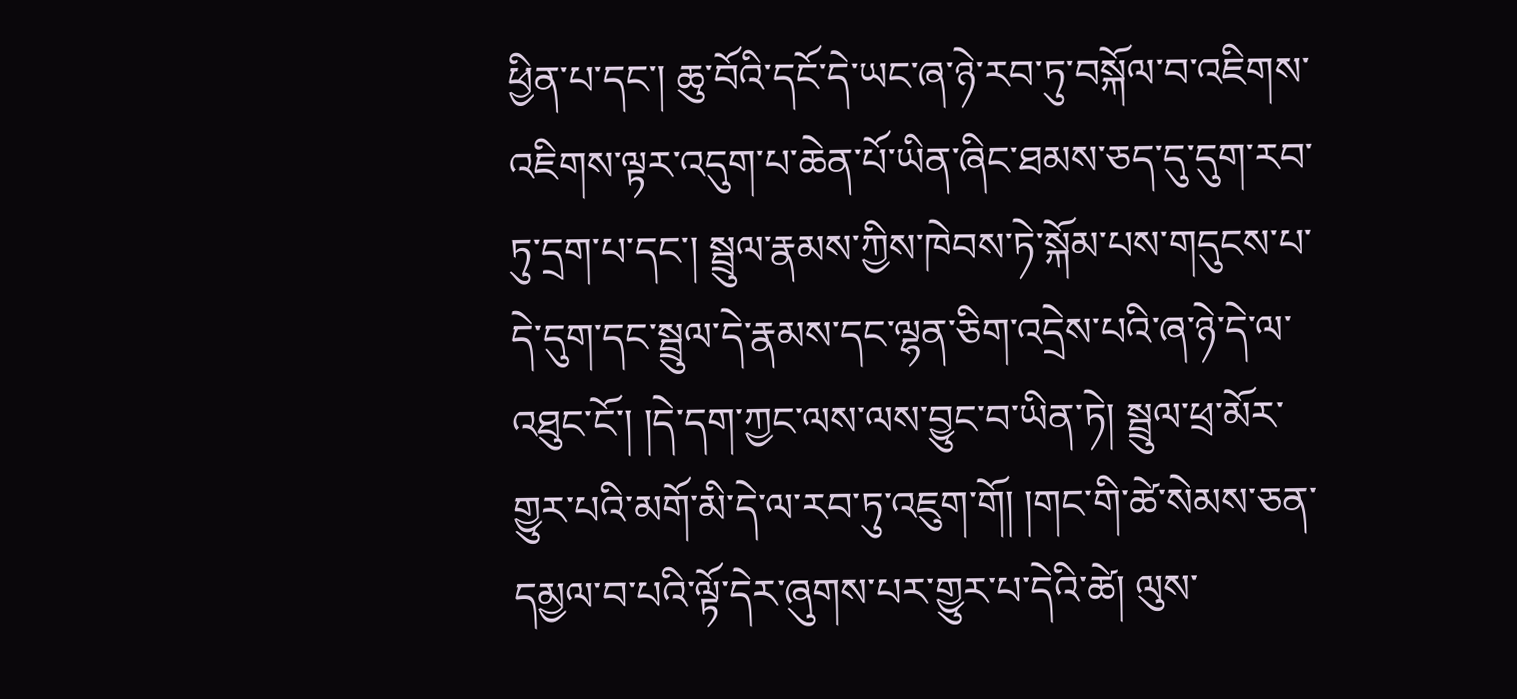ཕྱིན་པ་དང་། ཆུ་བོའི་དངོ་དེ་ཡང་ཞ་ཉེ་རབ་ཏུ་བསྐོལ་བ་འཇིགས་འཇིགས་ལྟར་འདུག་པ་ཆེན་པོ་ཡིན་ཞིང་ཐམས་ཅད་དུ་དུག་རབ་ཏུ་དྲག་པ་དང་། སྦྲུལ་རྣམས་ཀྱིས་ཁེབས་ཏེ་སྐོམ་པས་གདུངས་པ་དེ་དུག་དང་སྦྲུལ་དེ་རྣམས་དང་ལྷན་ཅིག་འདྲེས་པའི་ཞ་ཉེ་དེ་ལ་འཐུང་ངོ་། །དེ་དག་ཀྱང་ལས་ལས་བྱུང་བ་ཡིན་ཏེ། སྦྲུལ་ཕྲ་མོར་གྱུར་པའི་མགོ་མི་དེ་ལ་རབ་ཏུ་འཇུག་གོ། །གང་གི་ཚེ་སེམས་ཅན་དམྱལ་བ་པའི་ལྟོ་དེར་ཞུགས་པར་གྱུར་པ་དེའི་ཚེ། ལུས་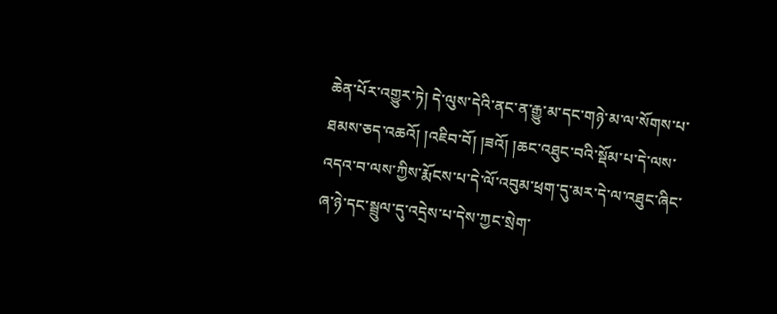ཆེན་པོར་འགྱུར་ཏེ། དེ་ལུས་དེའི་ནང་ན་རྒྱུ་མ་དང་གཉེ་མ་ལ་སོགས་པ་ཐམས་ཅད་འཆའོ། །འཇིབ་བོ། །ཟའོ། །ཆང་འཐུང་བའི་སྡོམ་པ་དེ་ལས་འདའ་བ་ལས་ཀྱིས་རྨོངས་པ་དེ་ལོ་འབུམ་ཕྲག་དུ་མར་དེ་ལ་འཐུང་ཞིང་ཞ་ཉེ་དང་སྦྲུལ་དུ་འདྲེས་པ་དེས་ཀྱང་སྲེག་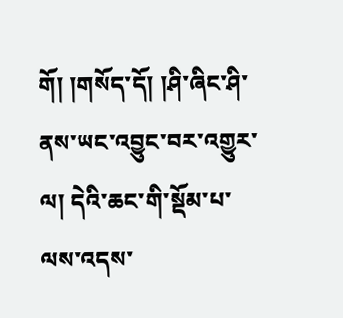གོ། །གསོད་དོ། །ཤི་ཞིང་ཤི་ནས་ཡང་འབྱུང་བར་འགྱུར་ལ། དེའི་ཆང་གི་སྡོམ་པ་ལས་འདས་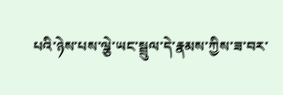པའི་ཉེས་པས་ལྕེ་ཡང་སྦྲུལ་དེ་རྣམས་ཀྱིས་ཟ་བར་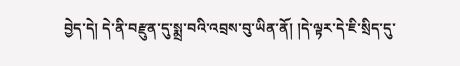བྱེད་དེ། དེ་ནི་བརྫུན་དུ་སྨྲ་བའི་འབྲས་བུ་ཡིན་ནོ། །དེ་ལྟར་དེ་ཇི་སྲིད་དུ་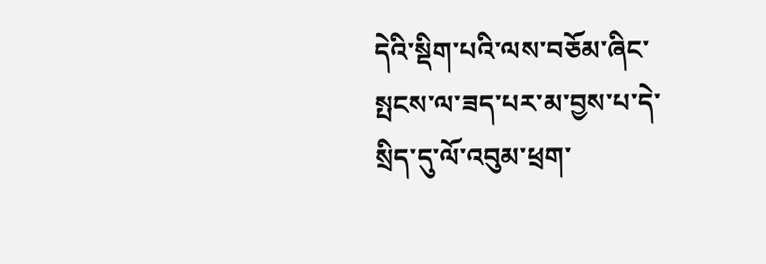དེའི་སྡིག་པའི་ལས་བཅོམ་ཞིང་སྤངས་ལ་ཟད་པར་མ་བྱས་པ་དེ་སྲིད་དུ་ལོ་འབུམ་ཕྲག་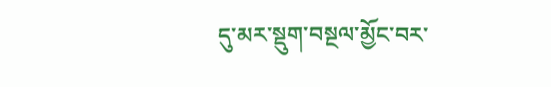དུ་མར་སྡུག་བསྔལ་མྱོང་བར་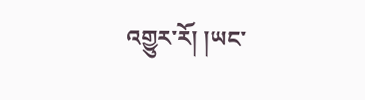འགྱུར་རོ། །ཡང་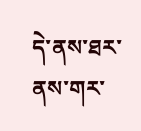དེ་ནས་ཐར་ནས་གར་